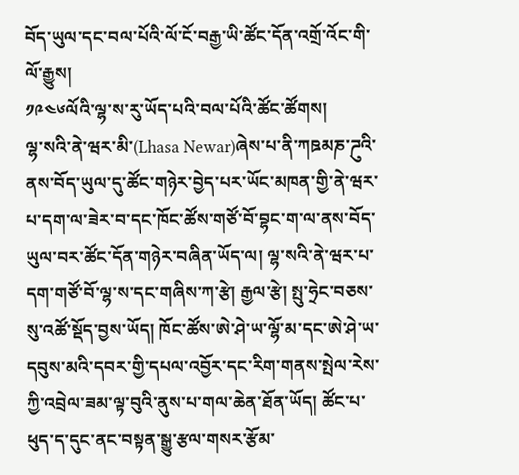བོད་ཡུལ་དང་བལ་པོའི་ལོ་ངོ་བརྒྱ་ཡི་ཚོང་དོན་འགྲོ་འོང་གི་ལོ་རྒྱུས།
༡༩༤༦ལོའི་ལྷ་ས་རུ་ཡོད་པའི་བལ་པོའི་ཚོང་ཚོགས།
ལྷ་སའི་ནེ་ཝར་མི་(Lhasa Newar)ཞེས་པ་ནི་ཀཋམཎ་ཌུའི་ནས་བོད་ཡུལ་དུ་ཚོང་གཉེར་བྱེད་པར་ཡོང་མཁན་གྱི་ནེ་ཝར་པ་དག་ལ་ཟེར་བ་དང་ཁོང་ཚོས་གཙོ་བོ་བྷང་ག་ལ་ནས་བོད་ཡུལ་བར་ཚོང་དོན་གཉེར་བཞིན་ཡོད་ལ། ལྷ་སའི་ནེ་ཝར་པ་དག་གཙོ་བོ་ལྷ་ས་དང་གཞིས་ཀ་རྩེ། རྒྱལ་རྩེ། སྤུ་ཧྲེང་བཅས་སུ་འཚོ་སྡོད་བྱས་ཡོད། ཁོང་ཚོས་ཨེ་ཤེ་ཡ་ལྷོ་མ་དང་ཨེ་ཤེ་ཡ་དབུས་མའི་དབར་གྱི་དཔལ་འབྱོར་དང་རིག་གནས་སྤེལ་རེས་ཀྱི་འབྲེལ་ཟམ་ལྟ་བུའི་ནུས་པ་གལ་ཆེན་ཐོན་ཡོད། ཚོང་པ་ཕུད་ད་དུང་ནང་བསྟན་སྒྱུ་རྩལ་གསར་རྩོམ་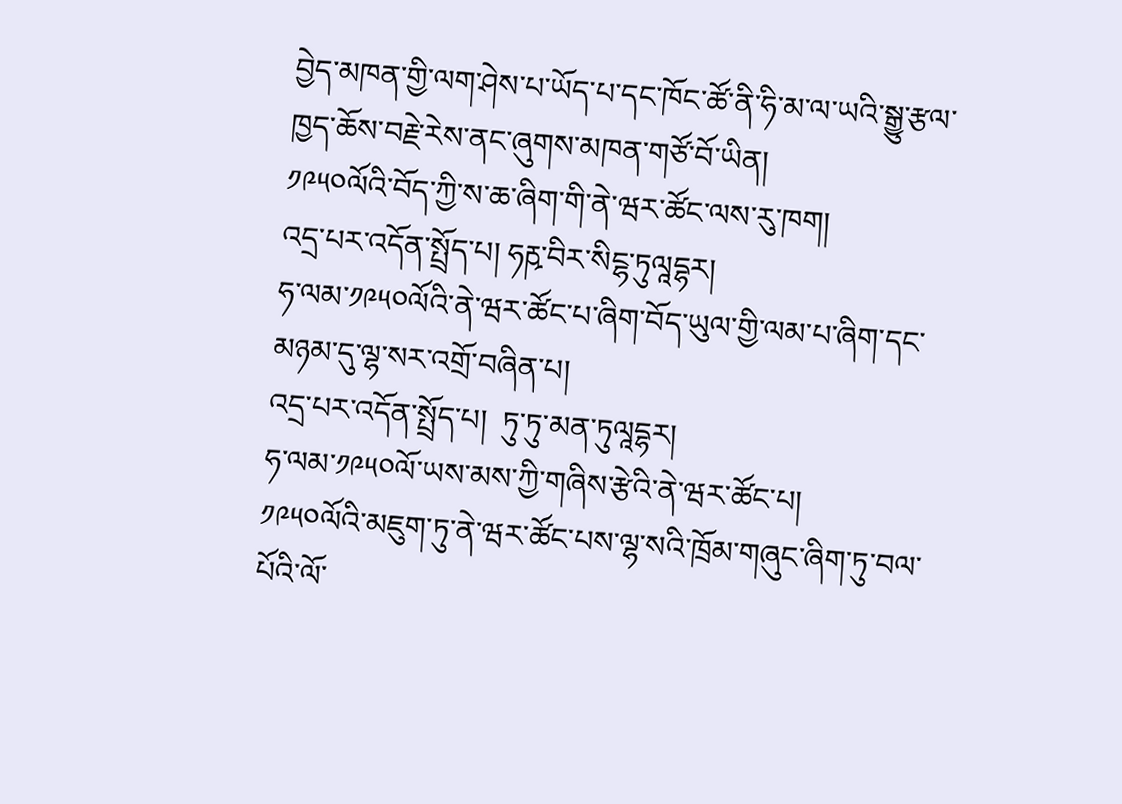བྱེད་མཁན་གྱི་ལག་ཤེས་པ་ཡོད་པ་དང་ཁོང་ཚོ་ནི་ཧི་མ་ལ་ཡའི་སྒྱུ་རྩལ་ཁྱད་ཆོས་བརྗེ་རེས་ནང་ཞུགས་མཁན་གཙོ་བོ་ཡིན།
༡༩༥༠ལོའི་བོད་ཀྱི་ས་ཆ་ཞིག་གི་ནེ་ཝར་ཚོང་ལས་རུ་ཁག།
འདྲ་པར་འདོན་སྤྲོད་པ། ཧརྵ་བིར་སིངྷ་ཏུལཱདྷར།
ཧ་ལམ་༡༩༥༠ལོའི་ནེ་ཝར་ཚོང་པ་ཞིག་བོད་ཡུལ་གྱི་ལམ་པ་ཞིག་དང་མཉམ་དུ་ལྷ་སར་འགྲོ་བཞིན་པ།
འདྲ་པར་འདོན་སྤྲོད་པ།  ཏུ་ཏུ་མན་ཏུལཱདྷར།
ཧ་ལམ་༡༩༥༠ལོ་ཡས་མས་ཀྱི་གཞིས་རྩེའི་ནེ་ཝར་ཚོང་པ།
༡༩༥༠ལོའི་མཇུག་ཏུ་ནེ་ཝར་ཚོང་པས་ལྷ་སའི་ཁྲོམ་གཞུང་ཞིག་ཏུ་བལ་པོའི་ལོ་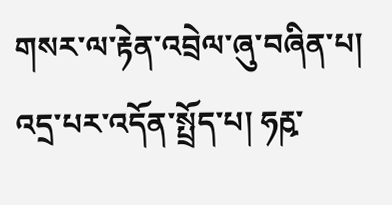གསར་ལ་རྟེན་འབྲེལ་ཞུ་བཞིན་པ།
འདྲ་པར་འདོན་སྤྲོད་པ། ཧརྵ་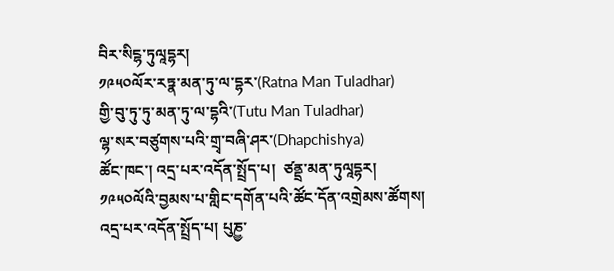བིར་སིངྷ་ཏུལཱདྷར།
༡༩༥༠ལོར་རཏྣ་མན་ཏུ་ལ་དྷར་(Ratna Man Tuladhar)
གྱི་བུ་ཏུ་ཏུ་མན་ཏུ་ལ་དྷའི་(Tutu Man Tuladhar)
ལྷ་སར་བཙུགས་པའི་གྲྭ་བཞི་ཤར་(Dhapchishya)
ཚོང་ཁང་། འདྲ་པར་འདོན་སྤྲོད་པ།  ཙནྡྲ་མན་ཏུལཱདྷར།
༡༩༥༠ལོའི་བྱམས་པ་གླིང་དགོན་པའི་ཚོང་དོན་འགྲེམས་ཚོགས།
འདྲ་པར་འདོན་སྤྲོད་པ། པུཎྱ་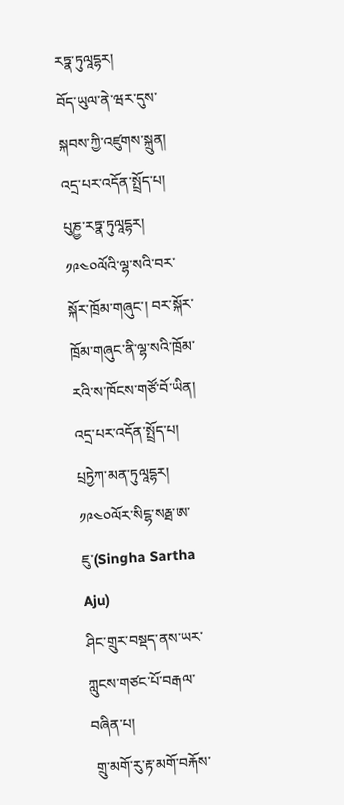རཏྣ་ཏུལཱདྷར།
བོད་ཡུལ་ནེ་ཝར་དུས་སྐབས་ཀྱི་འཛུགས་སྐྲུན།
འདྲ་པར་འདོན་སྤྲོད་པ། པུཎྱ་རཏྣ་ཏུལཱདྷར།
༡༩༤༠ལོའི་ལྷ་སའི་བར་སྐོར་ཁྲོམ་གཞུང་། བར་སྐོར་ཁྲོམ་གཞུང་ནི་ལྷ་སའི་ཁྲོམ་རའི་ས་ཁོངས་གཙོ་བོ་ཡིན།
འདྲ་པར་འདོན་སྤྲོད་པ། པྲཏྱེཀ་མན་ཏུལཱདྷར།
༡༩༤༠ལོར་སིངྷ་སརྠ་ཨ་ཇུ་(Singha Sartha Aju)
ཤིང་གྲུར་བསྡད་ནས་ཡར་ཀླུངས་གཙང་པོ་བརྒལ་བཞིན་པ།
 གྲུ་མགོ་རུ་རྟ་མགོ་བརྐོས་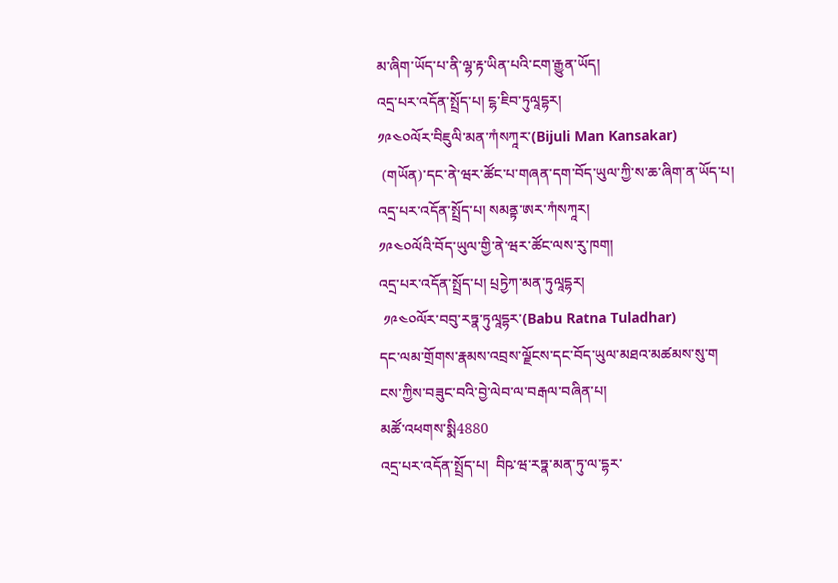མ་ཞིག་ཡོད་པ་ནི་ལྷ་རྟ་ཡིན་པའི་ངག་རྒྱུན་ཡོད།
འདྲ་པར་འདོན་སྤྲོད་པ། ངྷ་ཇིབ་ཏུལཱདྷར།
༡༩༤༠ལོར་བིཇུལི་མན་ཀཾསཀཱར་(Bijuli Man Kansakar)
 (གཡོན)་དང་ནེ་ཝར་ཚོང་པ་གཞན་དག་བོད་ཡུལ་ཀྱི་ས་ཆ་ཞིག་ན་ཡོད་པ།
འདྲ་པར་འདོན་སྤྲོད་པ། སམནྟ་ཨར་ཀཾསཀཱར།
༡༩༤༠ལོའི་བོད་ཡུལ་གྱི་ནེ་ཝར་ཚོང་ལས་རུ་ཁག།
འདྲ་པར་འདོན་སྤྲོད་པ། པྲཏྱེཀ་མན་ཏུལཱདྷར།
 ༡༩༤༠ལོར་བབུ་རཏྣ་ཏུལཱདྷར་(Babu Ratna Tuladhar)
དང་ལམ་གྲོགས་རྣམས་འབྲས་ལྗོངས་དང་བོད་ཡུལ་མཐའ་མཚམས་སུ་ག
ངས་ཀྱིས་བཟུང་བའི་བྱེ་ལེབ་ལ་བརྒལ་བཞིན་པ།
མཚོ་འཕགས་སྨི4880
འདྲ་པར་འདོན་སྤྲོད་པ།  བིཥ་ཝ་རཏྣ་མན་ཏུ་ལ་དྷར་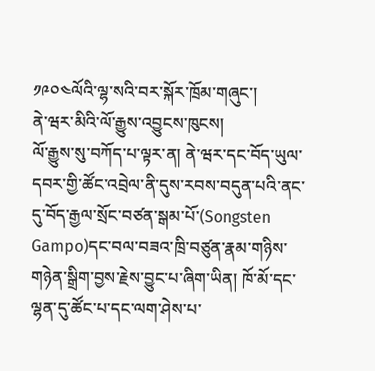༡༩༠༤ལོའི་ལྷ་སའི་བར་སྐོར་ཁྲོམ་གཞུང་།
ནེ་ཝར་མིའི་ལོ་རྒྱུས་འབྱུངས་ཁུངས།
ལོ་རྒྱུས་སུ་བཀོད་པ་ལྟར་ན། ནེ་ཝར་དང་བོད་ཡུལ་དབར་གྱི་ཚོང་འབྲེལ་ནི་དུས་རབས་བདུན་པའི་ནང་དུ་བོད་རྒྱལ་སྲོང་བཙན་སྒམ་པོ་(Songsten Gampo)དང་བལ་བཟའ་ཁྲི་བཙུན་རྣམ་གཉིས་གཉེན་སྒྲིག་བྱས་རྗེས་བྱུང་པ་ཞིག་ཡིན། ཁོ་མོ་དང་ལྷན་དུ་ཚོང་པ་དང་ལག་ཤེས་པ་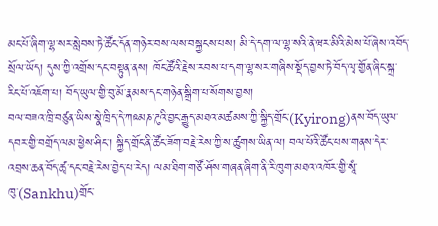མང་པོ་ཞིག་ལྷ་སར་སླེབས་ཏེ་ཚོང་དོན་གཉེར་བས་ལས་བསྐྱངས་པས། མི་དེ་དག་ལ་ལྷ་སའི་ནེ་ཝར་མིའི་མེས་པོ་ཞེས་འབོད་སྲོལ་ཡོད། དུས་ཀྱི་འགྲོས་དང་བསྟུན་ནས། ཁོང་ཚོའི་རྗེས་རབས་པ་དག་ལྷ་སར་གཞིས་སྡོད་བྱས་ཏེ་བོད་ལྭ་གྱོན་ཞིང་སྐྲ་རིང་པོ་འཇོག་པ། བོད་ཡུལ་གྱི་བུ་མོ་རྣམས་དང་གཉེན་སྒྲིག་པ་སོགས་བྱས།
བལ་བཟའ་ཁྲི་བཙུན་ཡིས་སྣེ་ཁྲིད་དེ་ཀཋམཎ་ཌུའི་བྱང་རྒྱུད་མཐའ་མཚམས་ཀྱི་སྐྱིད་གྲོང་(Kyirong)ནས་བོད་ཡུལ་དབར་གྱི་བགྲོད་ལམ་ཕྱེས་ཤིང་། སྐྱིད་གྲོང་ནི་ཚོང་ཟོག་བརྗེ་རེས་ཀྱི་ས་ཚུགས་ཡིན་ལ། བལ་པོའི་ཚོང་པས་གནས་དེར་འབྲས་ཆན་བོད་ཚྭ་དང་བརྗེ་རེས་བྱེད་པ་རེད། ལམ་ཐིག་གཙོ་ཤོས་གཞན་ཞིག་ནི་རི་ཁུག་མཐའ་འཁོར་གྱི་སཱཾ་ཁུ་(Sankhu)གྲོང་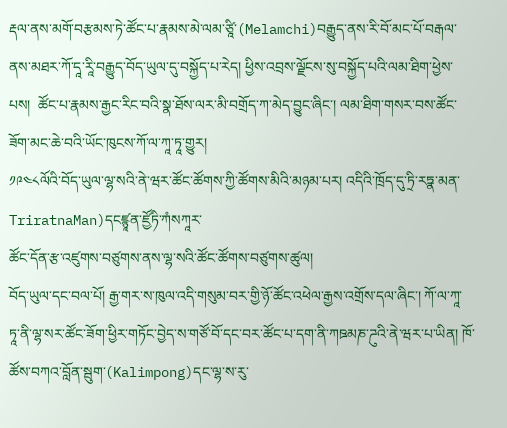རྡལ་ནས་མགོ་བརྩམས་ཏེ་ཚོང་པ་རྣམས་མེ་ལམ་ཙཱི་(Melamchi)བརྒྱུད་ནས་རི་བོ་མང་པོ་བརྒལ་ནས་མཐར་ཀོ་དཱ་རཱི་བརྒྱུད་བོད་ཡུལ་དུ་བསྐྱོད་པ་རེད། ཕྱིས་འབྲས་ལྗོངས་སུ་བསྐྱོད་པའི་ལམ་ཐིག་ཕྱེས་པས།  ཚོང་པ་རྣམས་རྒྱང་རིང་བའི་སྣ་ཐོས་ལར་མི་བགྲོད་ཀ་མེད་བྱུང་ཞིང་། ལམ་ཐིག་གསར་བས་ཚོང་ཟོག་མང་ཆེ་བའི་ཡོང་ཁུངས་ཀོ་ལ་ཀཱ་ཏཱ་གྱུར།
༡༩༤༨ལོའི་བོད་ཡུལ་ལྷ་སའི་ནེ་ཝར་ཚོང་ཚོགས་ཀྱི་ཚོགས་མིའི་མཉམ་པར། འདིའི་ཁྲོད་དུ་ཏྲི་རཏྣ་མན་
TriratnaMan)དངཛྙཱན་ཛྱོཏི་ཀཾསཀཱར་
ཚོང་དོན་རྩ་འཛུགས་བཙུགས་ནས་ལྷ་སའི་ཚོང་ཚོགས་བཙུགས་ཚུལ།
བོད་ཡུལ་དང་བལ་པོ། རྒྱ་གར་ས་ཁུལ་འདི་གསུམ་བར་གྱི་ཉོ་ཚོང་འཕེལ་རྒྱས་འགྲོས་དལ་ཞིང་། ཀོ་ལ་ཀཱ་ཏཱ་ནི་ལྷ་སར་ཚོང་ཟོག་ཕྱིར་གཏོང་བྱེད་ས་གཙོ་བོ་དང་བར་ཚོང་པ་དག་ནི་ཀཋམཎ་ཌུའི་ནེ་ཝར་པ་ཡིན། ཁོ་ཚོས་བཀའ་བློན་སྦུག་(Kalimpong)དང་ལྷ་ས་རུ་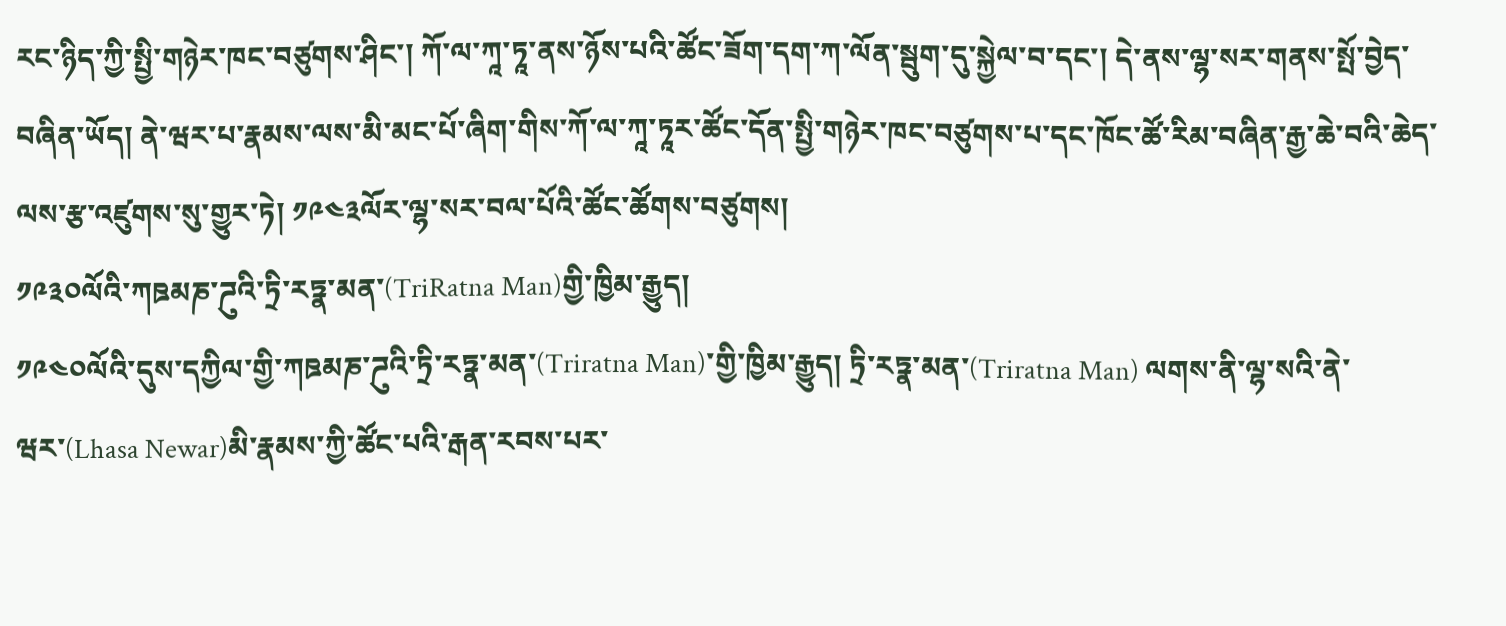རང་ཉིད་ཀྱི་སྤྱི་གཉེར་ཁང་བཙུགས་ཤིང་། ཀོ་ལ་ཀཱ་ཏཱ་ནས་ཉོས་པའི་ཚོང་ཟོག་དག་ཀ་ལོན་སྦུག་དུ་སྐྱེལ་བ་དང་། དེ་ནས་ལྷ་སར་གནས་སྤོ་བྱེད་བཞིན་ཡོད། ནེ་ཝར་པ་རྣམས་ལས་མི་མང་པོ་ཞིག་གིས་ཀོ་ལ་ཀཱ་ཏཱར་ཚོང་དོན་སྤྱི་གཉེར་ཁང་བཙུགས་པ་དང་ཁོང་ཚོ་རིམ་བཞིན་རྒྱ་ཆེ་བའི་ཆེད་ལས་རྩ་འཛུགས་སུ་གྱུར་ཏེ། ༡༩༤༣ལོར་ལྷ་སར་བལ་པོའི་ཚོང་ཚོགས་བཙུགས།
༡༩༣༠ལོའི་ཀཋམཎ་ཌུའི་ཏྲི་རཏྣ་མན་(TriRatna Man)གྱི་ཁྱིམ་རྒྱུད།
༡༩༤༠ལོའི་དུས་དཀྱིལ་གྱི་ཀཋམཎ་ཌུའི་ཏྲི་རཏྣ་མན་(Triratna Man)་གྱི་ཁྱིམ་རྒྱུད། ཏྲི་རཏྣ་མན་(Triratna Man) ལགས་ནི་ལྷ་སའི་ནེ་ཝར་(Lhasa Newar)མི་རྣམས་ཀྱི་ཚོང་པའི་རྒན་རབས་པར་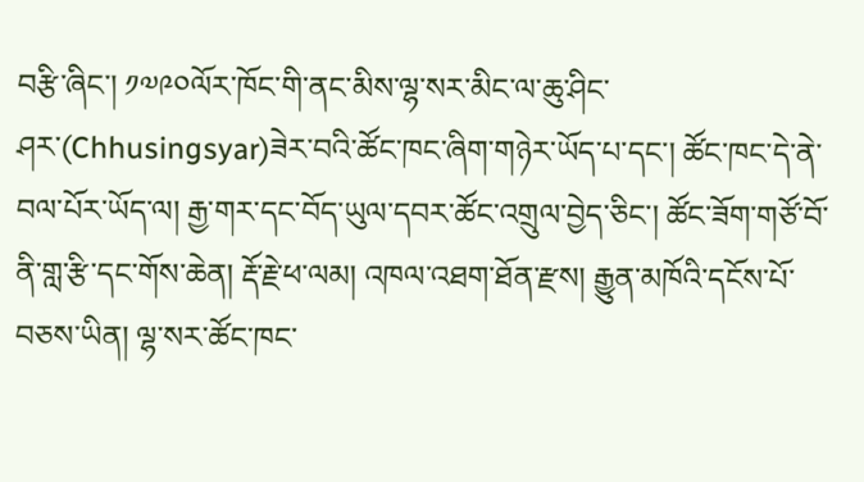བརྩི་ཞིང་། ༡༧༩༠ལོར་ཁོང་གི་ནང་མིས་ལྷ་སར་མིང་ལ་ཆུ་ཤིང་ཤར་(Chhusingsyar)ཟེར་བའི་ཚོང་ཁང་ཞིག་གཉེར་ཡོད་པ་དང་། ཚོང་ཁང་དེ་ནེ་བལ་པོར་ཡོད་ལ། རྒྱ་གར་དང་བོད་ཡུལ་དབར་ཚོང་འགྲུལ་བྱེད་ཅིང་། ཚོང་ཟོག་གཙོ་བོ་ནི་གླ་རྩི་དང་གོས་ཆེན། རྡོ་རྗེ་ཕ་ལམ། འཁལ་འཐག་ཐོན་རྫས། རྒྱུན་མཁོའི་དངོས་པོ་བཅས་ཡིན། ལྷ་སར་ཚོང་ཁང་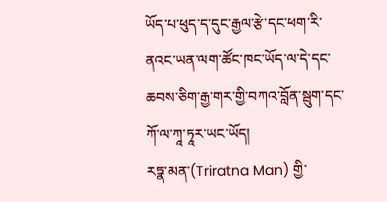ཡོད་པ་ཕུད་ད་དུང་རྒྱལ་རྩེ་དང་ཕག་རི་ནའང་ཡན་ལག་ཚོང་ཁང་ཡོད་ལ་དེ་དང་ཆབས་ཅིག་རྒྱ་གར་གྱི་བཀའ་བློན་སྦུག་དང་ཀོ་ལ་ཀཱ་ཏཱར་ཡང་ཡོད།
རཏྣ་མན་(Triratna Man) གྱི་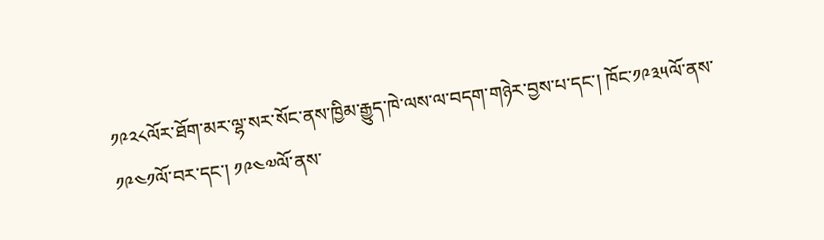༡༩༢༨ལོར་ཐོག་མར་ལྷ་སར་སོང་ནས་ཁྱིམ་རྒྱུད་ཁེ་ལས་ལ་བདག་གཉེར་བྱས་པ་དང་། ཁོང་༡༩༣༥ལོ་ནས་༡༩༤༡ལོ་བར་དང་། ༡༩༤༧ལོ་ནས་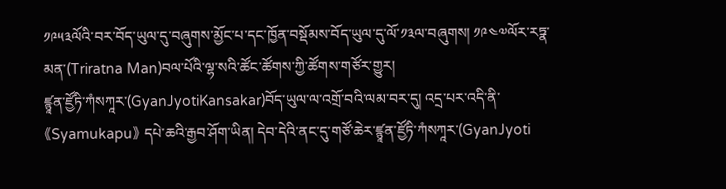༡༩༥༣ལོའི་བར་བོད་ཡུལ་དུ་བཞུགས་མྱོང་པ་དང་ཁྱོན་བསྡོམས་བོད་ཡུལ་དུ་ལོ་༡༣ལ་བཞུགས། ༡༩༤༧ལོར་རཏྣ་མན་(Triratna Man)བལ་པོའི་ལྷ་སའི་ཚོང་ཚོགས་ཀྱི་ཚོགས་གཙོར་གྱུར།
ཛྙཱན་ཛྱོཏི་ཀཾསཀཱར་(GyanJyotiKansakar)བོད་ཡུལ་ལ་འགྲོ་བའི་ལམ་བར་དུ། འདྲ་པར་འདི་ནི་ 《Syamukapu》 དཔེ་ཆའི་རྒྱབ་ཤོག་ཡིན། དེབ་དེའི་ནང་དུ་གཙོ་ཆེར་ཛྙཱན་ཛྱོཏི་ཀཾསཀཱར་(GyanJyoti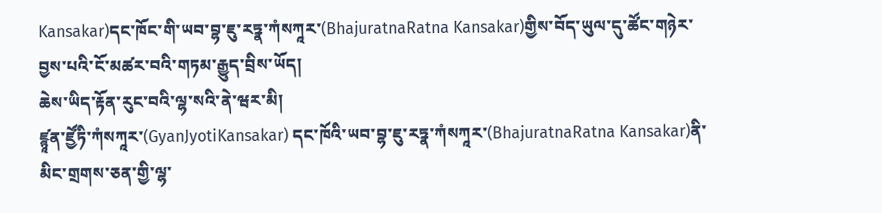Kansakar)དང་ཁོང་གི་ཡབ་བྷ་ཇུ་རཏྣ་ཀཾསཀཱར་(BhajuratnaRatna Kansakar)གྱིས་བོད་ཡུལ་དུ་ཚོང་གཉེར་བྱས་པའི་ངོ་མཚར་བའི་གཏམ་རྒྱུད་བྲིས་ཡོད།
ཆེས་ཡིད་རྟོན་རུང་བའི་ལྷ་སའི་ནེ་ཝར་མི།
ཛྙཱན་ཛྱོཏི་ཀཾསཀཱར་(GyanJyotiKansakar) དང་ཁོའི་ཡབ་བྷ་ཇུ་རཏྣ་ཀཾསཀཱར་(BhajuratnaRatna Kansakar)ནི་མིང་གྲགས་ཅན་གྱི་ལྷ་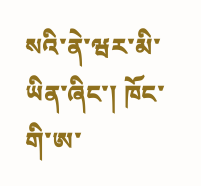སའི་ནེ་ཝར་མི་ཡིན་ཞིང་། ཁོང་གི་ཨ་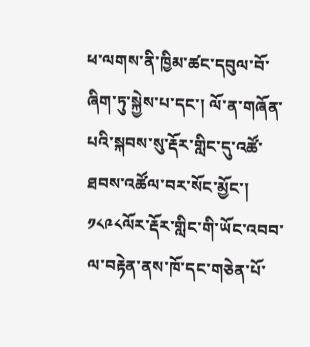ཕ་ལགས་ནི་ཁྱིམ་ཚང་དབུལ་བོ་ཞིག་ཏུ་སྐྱེས་པ་དང་། ལོ་ན་གཞོན་པའི་སྐབས་སུ་རྡོར་གླིང་དུ་འཚོ་ཐབས་འཚོལ་བར་སོང་མྱོང་། ༡༨༩༨ལོར་རྡོར་གླིང་གི་ཡོང་འབབ་ལ་བརྟེན་ནས་ཁོ་དང་གཅེན་པོ་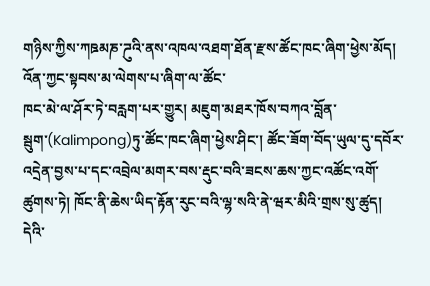གཉིས་ཀྱིས་ཀཋམཎ་ཌུའི་ནས་འཁལ་འཐག་ཐོན་རྫས་ཚོང་ཁང་ཞིག་ཕྱེས་མོད། འོན་ཀྱང་སྟབས་མ་ལེགས་པ་ཞིག་ལ་ཚོང་
ཁང་མེ་ལ་ཤོར་ཏེ་བརླག་པར་གྱུར། མཇུག་མཐར་ཁོས་བཀའ་བློན་སྦུག་(Kalimpong)ཏུ་ཚོང་ཁང་ཞིག་ཕྱེས་ཤིང་། ཚོང་ཟོག་བོད་ཡུལ་དུ་དབོར་འདྲེན་བྱས་པ་དང་འབྲེལ་མགར་བས་རྡུང་བའི་ཟངས་ཆས་ཀྱང་འཚོང་འགོ་ཚུགས་ཏེ། ཁོང་ནི་ཆེས་ཡིད་རྟོན་རུང་བའི་ལྷ་སའི་ནེ་ཝར་མིའི་གྲས་སུ་ཚུད།
དེའི་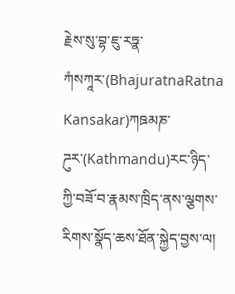རྗེས་སུ་བྷ་ཇུ་རཏྣ་ཀཾསཀཱར་(BhajuratnaRatna Kansakar)ཀཋམཎ་ཌུར་(Kathmandu)རང་ཉིད་ཀྱི་བཟོ་བ་རྣམས་ཁྲིད་ནས་ལྕགས་རིགས་སྣོད་ཆས་ཐོན་སྐྱེད་བྱས་ལ།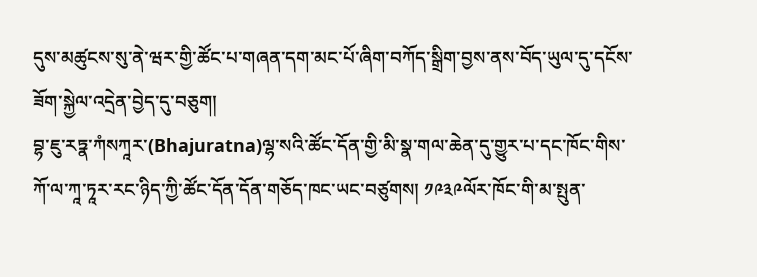དུས་མཚུངས་སུ་ནེ་ཝར་གྱི་ཚོང་པ་གཞན་དག་མང་པོ་ཞིག་བཀོད་སྒྲིག་བྱས་ནས་བོད་ཡུལ་དུ་དངོས་ཟོག་སྐྱེལ་འདྲེན་བྱེད་དུ་བཅུག།
བྷ་ཇུ་རཏྣ་ཀཾསཀཱར་(Bhajuratna)ལྷ་སའི་ཚོང་དོན་གྱི་མི་སྣ་གལ་ཆེན་དུ་གྱུར་པ་དང་ཁོང་གིས་ཀོ་ལ་ཀཱ་ཏཱར་རང་ཉིད་ཀྱི་ཚོང་དོན་དོན་གཅོད་ཁང་ཡང་བཙུགས། ༡༩༣༩ལོར་ཁོང་གི་མ་སྤུན་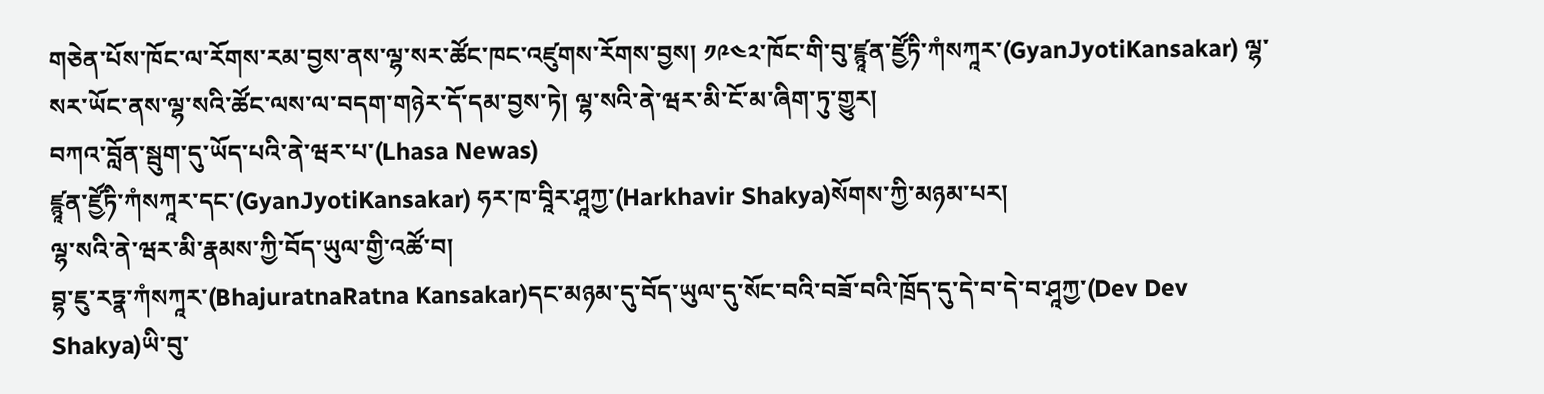གཅེན་པོས་ཁོང་ལ་རོགས་རམ་བྱས་ནས་ལྷ་སར་ཚོང་ཁང་འཛུགས་རོགས་བྱས། ༡༩༤༢་ཁོང་གི་བུ་ཛྙཱན་ཛྱོཏི་ཀཾསཀཱར་(GyanJyotiKansakar) ལྷ་སར་ཡོང་ནས་ལྷ་སའི་ཚོང་ལས་ལ་བདག་གཉེར་དོ་དམ་བྱས་ཏེ། ལྷ་སའི་ནེ་ཝར་མི་ངོ་མ་ཞིག་ཏུ་གྱུར།
བཀའ་བློན་སྦུག་དུ་ཡོད་པའི་ནེ་ཝར་པ་(Lhasa Newas)
ཛྙཱན་ཛྱོཏི་ཀཾསཀཱར་དང་(GyanJyotiKansakar) ཧར་ཁ་བཱིར་ཤཱཀྱ་(Harkhavir Shakya)སོགས་ཀྱི་མཉམ་པར།
ལྷ་སའི་ནེ་ཝར་མི་རྣམས་ཀྱི་བོད་ཡུལ་གྱི་འཚོ་བ།
བྷ་ཇུ་རཏྣ་ཀཾསཀཱར་(BhajuratnaRatna Kansakar)དང་མཉམ་དུ་བོད་ཡུལ་དུ་སོང་བའི་བཟོ་བའི་ཁྲོད་དུ་དེ་བ་དེ་བ་ཤཱཀྱ་(Dev Dev Shakya)ཡི་བུ་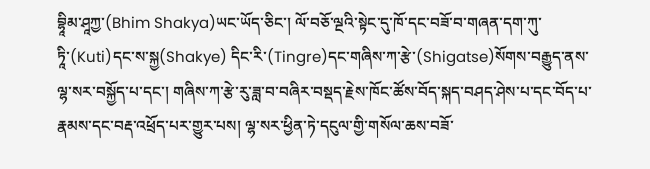བྷཱིམ་ཤཱཀྱ་(Bhim Shakya)ཡང་ཡོད་ཅིང་། ལོ་བཅོ་ལྔའི་སྟེང་དུ་ཁོ་དང་བཟོ་བ་གཞན་དག་ཀུ་ཏཱི་(Kuti)དང་ས་སྐྱ(Shakye) དིང་རི་(Tingre)དང་གཞིས་ཀ་རྩེ་(Shigatse)སོགས་བརྒྱུད་ནས་ལྷ་སར་བསྐྱོད་པ་དང་། གཞིས་ཀ་རྩེ་རུ་ཟླ་བ་བཞིར་བསྡད་རྗེས་ཁོང་ཚོས་བོད་སྐད་བཤད་ཤེས་པ་དང་བོད་པ་རྣམས་དང་བརྡ་འཕྲོད་པར་གྱུར་པས། ལྷ་སར་ཕྱིན་ཏེ་དངུལ་གྱི་གསོལ་ཆས་བཟོ་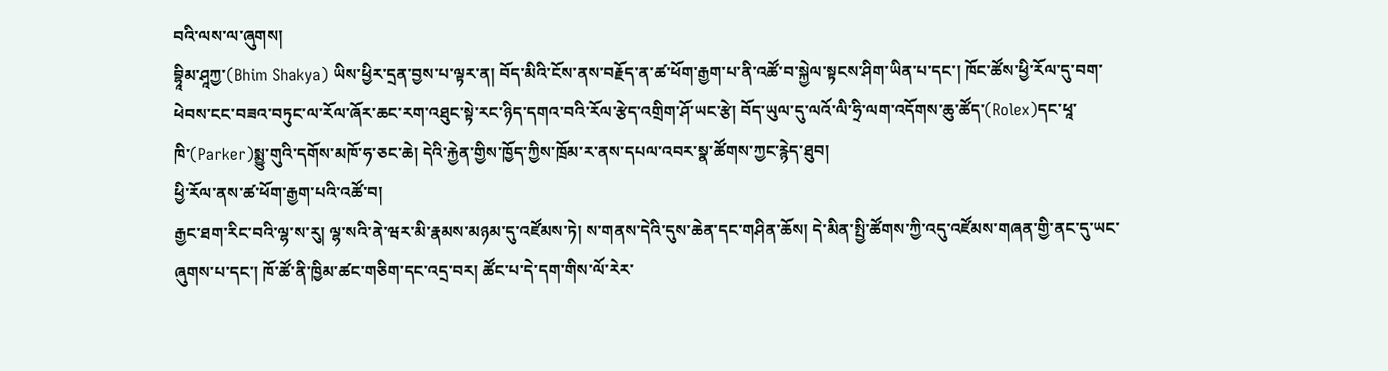བའི་ལས་ལ་ཞུགས།
བྷཱིམ་ཤཱཀྱ་(Bhim Shakya) ཡིས་ཕྱིར་དྲན་བྱས་པ་ལྟར་ན། བོད་མིའི་ངོས་ནས་བརྗོད་ན་ཚ་ཕོག་རྒྱག་པ་ནི་འཚོ་བ་སྐྱེལ་སྟངས་ཤིག་ཡིན་པ་དང་། ཁོང་ཚོས་ཕྱི་རོལ་དུ་བག་ཕེབས་ངང་བཟའ་བཏུང་ལ་རོལ་ཞོར་ཆང་རག་འཐུང་སྟེ་རང་ཉིད་དགའ་བའི་རོལ་རྩེད་འགྲིག་ཤོ་ཡང་རྩེ། བོད་ཡུལ་དུ་ལའོ་ལི་ཧྲི་ལག་འདོགས་ཆུ་ཚོད་(Rolex)དང་ཕཱ་ཁི་(Parker)སྨྱུ་གུའི་དགོས་མཁོ་ཧ་ཅང་ཆེ། དེའི་རྐྱེན་གྱིས་ཁྱོད་ཀྱིས་ཁྲོམ་ར་ནས་དཔལ་འབར་སྣ་ཚོགས་ཀྱང་རྙེད་ཐུབ།
ཕྱི་རོལ་ནས་ཚ་ཕོག་རྒྱག་པའི་འཚོ་བ།
རྒྱང་ཐག་རིང་བའི་ལྷ་ས་རུ། ལྷ་སའི་ནེ་ཝར་མི་རྣམས་མཉམ་དུ་འཛོམས་ཏེ། ས་གནས་དེའི་དུས་ཆེན་དང་གཤིན་ཆོས། དེ་མིན་སྤྱི་ཚོགས་ཀྱི་འདུ་འཛོམས་གཞན་གྱི་ནང་དུ་ཡང་ཞུགས་པ་དང་། ཁོ་ཚོ་ནི་ཁྱིམ་ཚང་གཅིག་དང་འདྲ་བར། ཚོང་པ་དེ་དག་གིས་ལོ་རེར་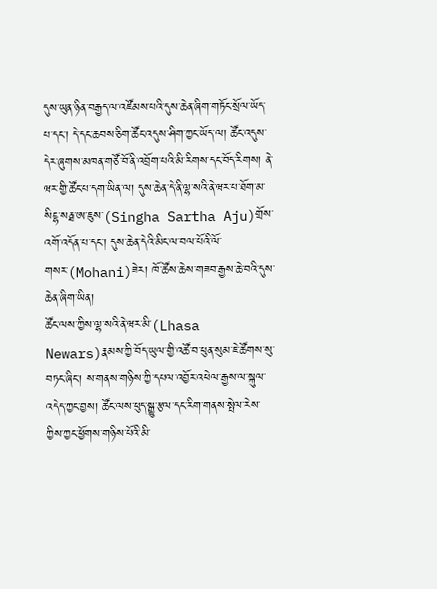དུས་ཡུན་ཉིན་བརྒྱད་ལ་འཛོམས་པའི་དུས་ཆེན་ཞིག་གཏོང་སྲོལ་ཡོད་པ་དང་། དེ་དང་ཆབས་ཅིག་ཚོང་འདུས་ཤིག་ཀྱང་ཡོད་ལ། ཚོང་འདུས་དེར་ཞུགས་མཁན་གཙོ་བོ་ནི་འབྲོག་པའི་མི་རིགས་དང་བོད་རིགས། ནེ་ཝར་གྱི་ཚོང་པ་དག་ཡིན་ལ། དུས་ཆེན་དེ་ནི་ལྷ་སའི་ནེ་ཝར་པ་ཐོག་མ་སིངྷ་སརྠ་ཨ་ཇུས་(Singha Sartha Aju)གྲོས་འགོ་འདོན་པ་དང་། དུས་ཆེན་དེའི་མིང་ལ་བལ་པོའི་ལོ་གསར་(Mohani)ཟེར། ཁོ་ཚོས་ཆེས་གཟབ་རྒྱས་ཆེ་བའི་དུས་ཆེན་ཞིག་ཡིན།
ཚོང་ལས་ཀྱིས་ལྷ་སའི་ནེ་ཝར་མི་(Lhasa Newars)རྣམས་ཀྱི་བོད་ཡུལ་གྱི་འཚོ་བ་ཕུན་སུམ་ཇེ་ཚོགས་སུ་བཏང་ཞིང་། ས་གནས་གཉིས་ཀྱི་དཔལ་འབྱོར་འཕེལ་རྒྱས་ལ་སྐུལ་འདེད་ཀྱང་བྱས། ཚོང་ལས་ཕུད་སྒྱུ་རྩལ་དང་རིག་གནས་སྤེལ་རེས་ཀྱིས་ཀྱང་ཕྱོགས་གཉིས་པོའི་མི་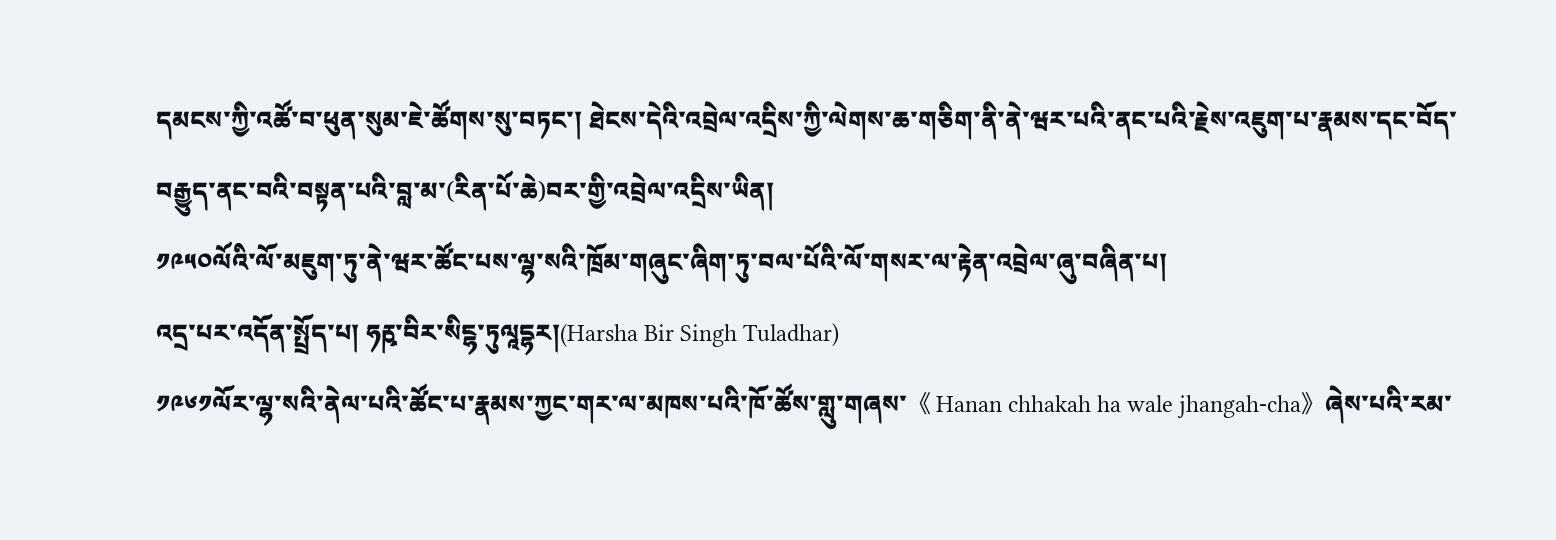དམངས་ཀྱི་འཚོ་བ་ཕུན་སུམ་ཇེ་ཚོགས་སུ་བཏང་། ཐེངས་དེའི་འབྲེལ་འདྲིས་ཀྱི་ལེགས་ཆ་གཅིག་ནི་ནེ་ཝར་པའི་ནང་པའི་རྗེས་འཇུག་པ་རྣམས་དང་བོད་བརྒྱུད་ནང་བའི་བསྟན་པའི་བླ་མ་(རིན་པོ་ཆེ)བར་གྱི་འབྲེལ་འདྲིས་ཡིན།
༡༩༥༠ལོའི་ལོ་མཇུག་ཏུ་ནེ་ཝར་ཚོང་པས་ལྷ་སའི་ཁྲོམ་གཞུང་ཞིག་ཏུ་བལ་པོའི་ལོ་གསར་ལ་རྟེན་འབྲེལ་ཞུ་བཞིན་པ།
འདྲ་པར་འདོན་སྤྲོད་པ། ཧརྵ་བིར་སིངྷ་ཏུལཱདྷར།(Harsha Bir Singh Tuladhar)
༡༩༦༡ལོར་ལྷ་སའི་ནེལ་པའི་ཚོང་པ་རྣམས་ཀྱང་གར་ལ་མཁས་པའི་ཁོ་ཚོས་གླུ་གཞས་《 Hanan chhakah ha wale jhangah-cha》ཞེས་པའི་རམ་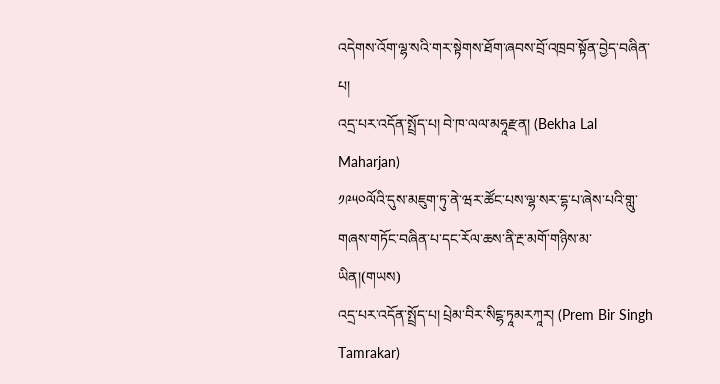འདེགས་འོག་ལྷ་སའི་གར་སྟེགས་ཐོག་ཞབས་བྲོ་འཁྲབ་སྟོན་བྱེད་བཞིན་པ།
འདྲ་པར་འདོན་སྤྲོད་པ། བེ་ཁ་ལལ་མཧཱརྫན། (Bekha Lal Maharjan)
༡༩༥༠ལོའི་དུས་མཇུག་ཏུ་ནེ་ཝར་ཚོང་པས་ལྷ་སར་དྷ་པ་ཞེས་པའི་གླུ་གཞས་གཏོང་བཞིན་པ་དང་རོལ་ཆས་ནི་རྔ་མགོ་གཉིས་མ་ཡིན།(གཡས)
འདྲ་པར་འདོན་སྤྲོད་པ། པྲེམ་བིར་སིངྷ་ཏཱམརཀཱར། (Prem Bir Singh Tamrakar)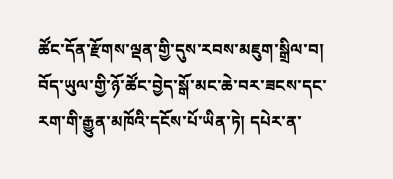ཚོང་དོན་རྫོགས་ལྡན་གྱི་དུས་རབས་མཇུག་སྒྲིལ་བ།
བོད་ཡུལ་གྱི་ཉོ་ཚོང་བྱེད་སྒོ་མང་ཆེ་བར་ཟངས་དང་རག་གི་རྒྱུན་མཁོའི་དངོས་པོ་ཡིན་ཏེ། དཔེར་ན་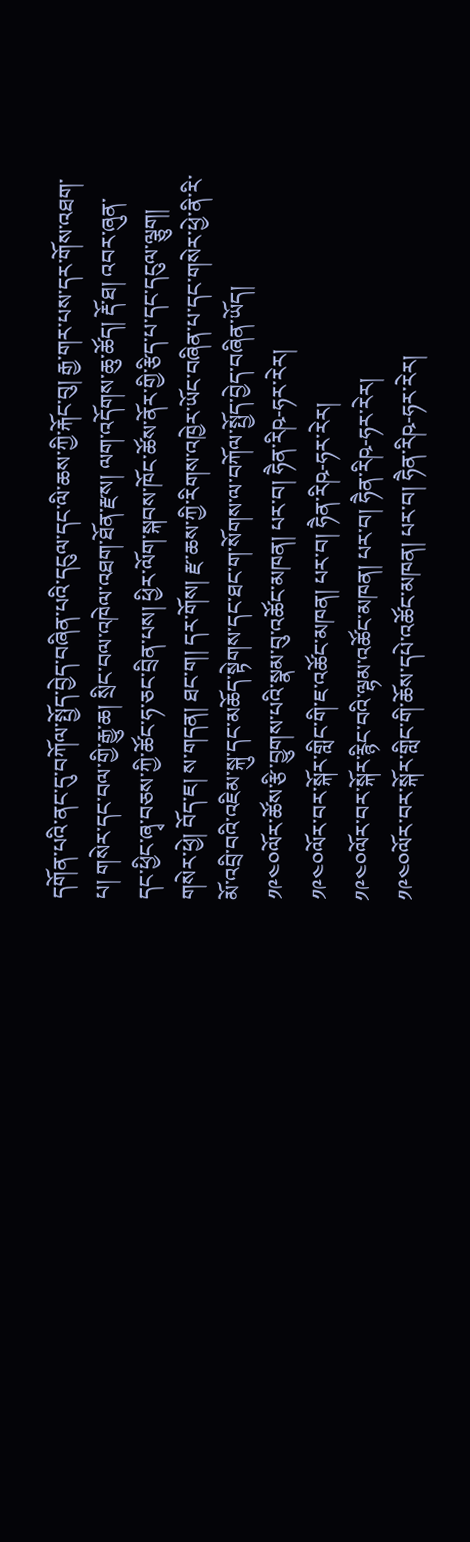དགོན་པའི་ནང་དུ་བཀོལ་སྤྱོད་བྱེད་བཞིན་པའི་དངུལ་དང་ལི་ཆས་ཀྱི་རྐོང་བུ། རྒྱ་གར་པས་དར་གོས་འཐག་པ། གསེར་དང་བལ་གྱི་རྒྱུ་ཆ། སྲིང་བལ་འཁེལ་འཐག་ཐོན་རྫས། ལག་འདོགས་ཆུ་ཚོད། རྡོ་ཐ། འབར་ཞུན་དང་ཕྱིང་ཞྭ་བཅས་ཀྱི་ཚོང་ཧ་ཅང་བྲིན་པས། ཕྱིར་ལོག་སྐབས་ཁོང་ཚོས་ནོར་གྱི་རྩིད་པ་དང་དངུལ་ལྕུག། གསེར་ཕྱེ། བོད་ཇ། ས་གདན། ཐང་ག། དར་གོས། རྫ་ཆས་ཀྱི་རིགས་འཁྱེར་ཡོང་བཞིན་པ་དང་གསེར་ཕྱེ་ནི་རི་མོ་འབྲི་བའི་འཇིམ་སྐུ་དང་མཆོད་སྟེགས་དང་ཐང་ག་སོགས་ལ་བཀོལ་སྤྱོད་བྱེད་བཞིན་ཡོད།
༡༩༤༠ལོར་ཚོས་རྩི་བྱུགས་པའི་སྣམ་བུ་འཚོང་མཁན། པར་བ། ཧཻན་རིཥ-ཧར་རེར།
༡༩༤༠ལོར་བར་སྐོར་གླིང་གི་ཇ་འཚོང་མཁན། པར་བ། ཧཻན་རིཥ-ཧར་རེར།
༡༩༤༠ལོར་བར་སྐོར་རྙིང་བའི་ལྷམ་འཚོང་མཁན། པར་བ། ཧཻན་རིཥ-ཧར་རེར།
༡༩༤༠ལོར་བར་སྐོར་གླིང་གི་ཆོས་དཔེ་འཚོང་མཁན། པར་བ། ཧཻན་རིཥ-ཧར་རེར།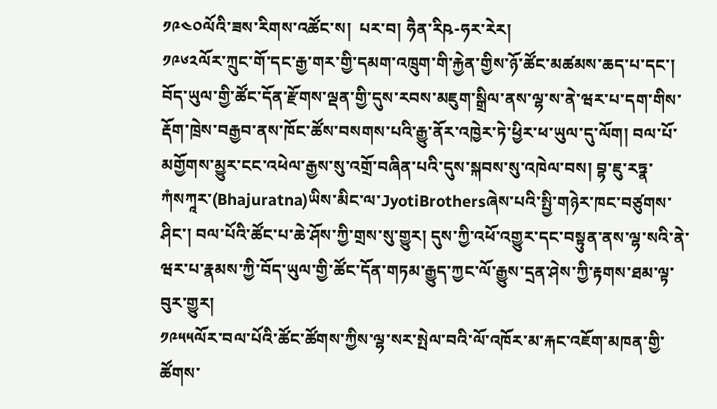༡༩༤༠ལོའི་ཟས་རིགས་འཚོང་ས།  པར་བ། ཧཻན་རིཥ-ཧར་རེར།
༡༩༦༢ལོར་ཀྲུང་གོ་དང་རྒྱ་གར་གྱི་དམག་འཁྲུག་གི་རྐྱེན་གྱིས་ཉོ་ཚོང་མཚམས་ཆད་པ་དང་། བོད་ཡུལ་གྱི་ཚོང་དོན་རྫོགས་ལྡན་གྱི་དུས་རབས་མཇུག་སྒྲིལ་ནས་ལྷ་ས་ནེ་ཝར་པ་དག་གིས་རྡོག་ཁྲེས་བརྒྱབ་ནས་ཁོང་ཚོས་བསགས་པའི་རྒྱུ་ནོར་འཁྱེར་ཏེ་ཕྱིར་ཕ་ཡུལ་དུ་ལོག། བལ་པོ་མགྱོགས་མྱུར་ངང་འཕེལ་རྒྱས་སུ་འགྲོ་བཞིན་པའི་དུས་སྐབས་སུ་འཁེལ་བས། བྷ་ཇུ་རཏྣ་ཀཾསཀཱར་(Bhajuratna)ཡིས་མིང་ལ་JyotiBrothersཞེས་པའི་སྤྱི་གཉེར་ཁང་བཙུགས་ཤིང་། བལ་པོའི་ཚོང་པ་ཆེ་ཤོས་ཀྱི་གྲས་སུ་གྱུར། དུས་ཀྱི་འཕོ་འགྱུར་དང་བསྟུན་ནས་ལྷ་སའི་ནེ་ཝར་པ་རྣམས་ཀྱི་བོད་ཡུལ་གྱི་ཚོང་དོན་གཏམ་རྒྱུད་ཀྱང་ལོ་རྒྱུས་དྲན་ཤེས་ཀྱི་རྟགས་ཐམ་ལྟ་བུར་གྱུར།
༡༩༥༥ལོར་བལ་པོའི་ཚོང་ཚོགས་ཀྱིས་ལྷ་སར་སྤེལ་བའི་ལོ་འཁོར་མ་རྐང་འཇོག་མཁན་གྱི་ཚོགས་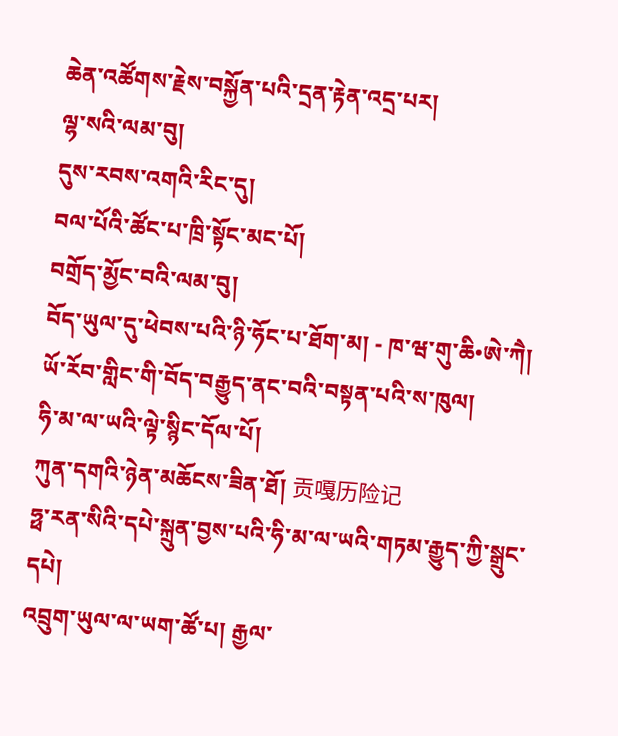ཆེན་འཚོགས་རྗེས་བསྐྱོན་པའི་དྲན་རྟེན་འདྲ་པར།
ལྷ་སའི་ལམ་བུ།
དུས་རབས་འགའི་རིང་དུ།
བལ་པོའི་ཚོང་པ་ཁྲི་སྟོང་མང་པོ།
བགྲོད་མྱོང་བའི་ལམ་བུ།
བོད་ཡུལ་དུ་ཕེབས་པའི་ཉི་ཧོང་པ་ཐོག་མ། - ཁ་ཝ་གུ་ཆི•ཨེ་ཀཻ།
ཡོ་རོབ་གླིང་གི་བོད་བརྒྱུད་ནང་བའི་བསྟན་པའི་ས་ཁུལ།
ཧི་མ་ལ་ཡའི་ལྟེ་སྙིང་དོལ་པོ།
ཀུན་དགའི་ཉེན་མཆོངས་ཟིན་ཐོ། 贡嘎历险记
ཧྥ་རན་སིའི་དཔེ་སྐྲུན་བྱས་པའི་ཧི་མ་ལ་ཡའི་གཏམ་རྒྱུད་ཀྱི་སྒྲུང་དཔེ།
འབྲུག་ཡུལ་ལ་ཡག་ཚོ་པ། རྒྱལ་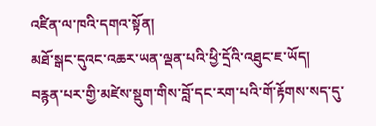འཛིན་ལ་ཁའི་དགའ་སྟོན།
མཐོ་སྒང་དུའང་འཆར་ཡན་ལྡན་པའི་ཕྱི་དྲོའི་འཐུང་ཇ་ཡོད།
བརྙན་པར་གྱི་མཛེས་སྡུག་གིས་བློ་དང་རག་པའི་གོ་རྟོགས་སད་དུ་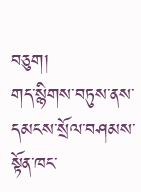བཅུག།
གད་སྙིགས་བཏུས་ནས་དམངས་སྲོལ་བཤམས་སྟོན་ཁང་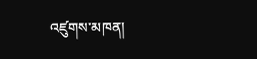འཛུགས་མཁན།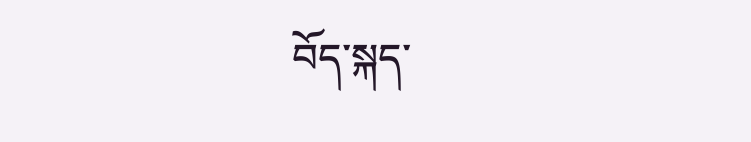བོད་སྐད་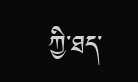ཀྱི་ཐད་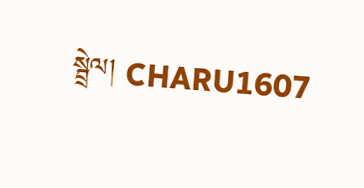སྦྲེལ། CHARU1607